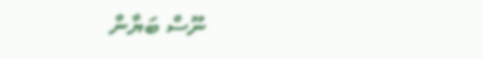ނޫސް ބަޔާން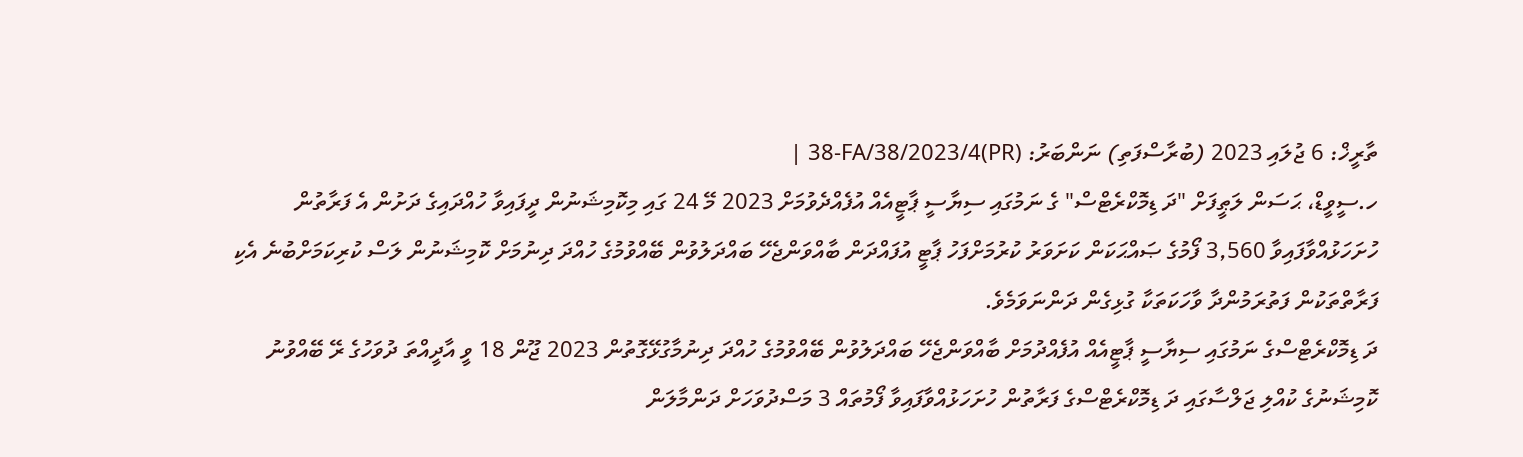ތާރީޚް: 6 ޖުލައި 2023 (ބުރާސްފަތި) ނަންބަރު: (PR)38-FA/38/2023/4 |
ހ.ސީވީޑް، ޙަސަން ލަޠީފަށް "ދަ ޑިމޮކްރެޓްސް" ގެ ނަމުގައި ސިޔާސީ ޕާޓީއެއް އުފެއްދެވުމަށް 2023 މޭ 24 ގައި މިކޮމިޝަނުން ދީފައިވާ ހުއްދައިގެ ދަށުން އެ ފަރާތުން ހުށަހަޅުއްވާފައިވާ 3,560 ފޯމުގެ ޞައްޙަކަން ކަށަވަރު ކުރުމަށްފަހު ޕާޓީ އުފައްދަން ބާއްވަންޖެހޭ ބައްދަލުވުން ބޭއްވުމުގެ ހުއްދަ ދިނުމަށް ކޮމިޝަނުން ލަސް ކުރިކަމަށްބުނެ އެކި ފަރާތްތަކުން ފަތުރަމުންދާ ވާހަކަތަކާ ގުޅިގެން ދަންނަވަމެވެ.
ދަ ޑިމޮކްރެޓްސްގެ ނަމުގައި ސިޔާސީ ޕާޓީއެއް އުފެއްދުމަށް ބާއްވަންޖެހޭ ބައްދަލުވުން ބޭއްވުމުގެ ހުއްދަ ދިނުމާގުޅޭގޮތުން 2023 ޖޫން 18 ވީ އާދީއްތަ ދުވަހުގެ ރޭ ބޭއްވުނު ކޮމިޝަނުގެ ކުއްލި ޖަލްސާގައި ދަ ޑިމޮކްރެޓްސްގެ ފަރާތުން ހުށަހަޅުއްވާފައިވާ ފޯމުތައް 3 މަސްދުވަހަށް ދަންމާލަން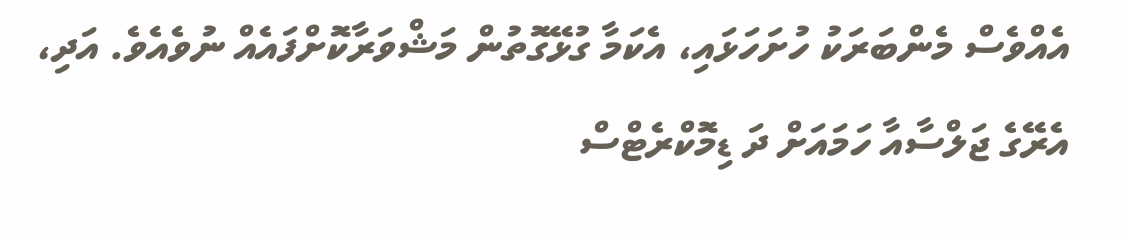އެއްވެސް މެންބަރަކު ހުށަހަޅައި، އެކަމާ ގުޅޭގޮތުން މަޝްވަރާކޮށްފައެއް ނުވެއެވެ. އަދި، އެރޭގެ ޖަލްސާއާ ހަމައަށް ދަ ޑިމޮކްރެޓްސް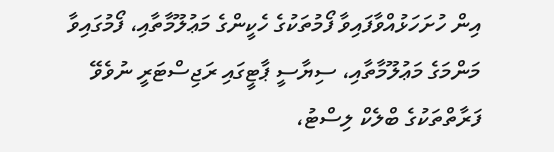އިން ހުށަހަޅުއްވާފައިވާ ފޯމުތަކުގެ ހެކީންގެ މަޢުލޫމާތާއި، ފޯމުގައިވާ މަންމަގެ މަޢުލޫމާތާއި، ސިޔާސީ ޕާޓީގައި ރަޖިސްޓަރީ ނުވެވޭ ފަރާތްތަކުގެ ބްލެކް ލިސްޓު،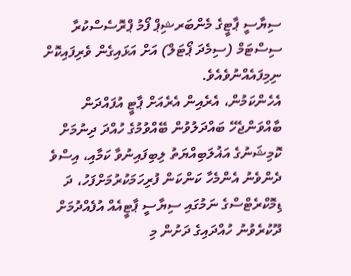ސިޔާސީ ޕާޓީގެ މެންބަރޝިޕް ފޯމު ޕްރޮސެސްކުރާ ސިސްޓަމް (ސިމެދަ ޕޯޓަލް) އަށް އަޅައިގެން ވެރިފައިކޮށް ނިމިފައެއްނުވެއެވެ.
އެހެންކަމުން، އެރެއިން އެރެއަށް ޕާޓީ އުފައްދަން ބާއްވަންޖެހޭ ބައްދަލުވުން ބޭއްވުމުގެ ހުއްދަ ދިނުމަށް ކޮމިޝަނުގެ އަޣުލަބިއްޔަތު ލިބިފައިނުވާ ކަމާއި، އިސްވެ ދެންވެނު އެންމެހާ ކަންކަން ފުރިހަމަކުރުމަށްފަހު، ދަ ޑިމޮކްރެޓްސްގެ ނަމުގައި ސިޔާސީ ޕާޓީއެއް އުފެއްދުމަށް ދޫކުރެވުނު ހުއްދައިގެ ދަށުން މި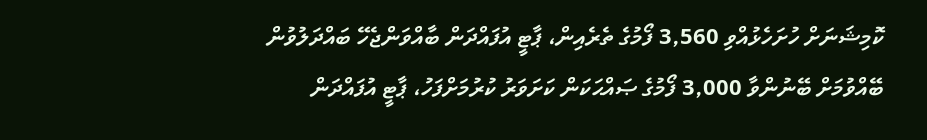ކޮމިޝަނަށް ހުށަހެޅުއްވި 3,560 ފޯމުގެ ތެރެއިން، ޕާޓީ އުފައްދަން ބާއްވަންޖެހޭ ބައްދަލުވުން ބޭއްވުމަށް ބޭނުންވާ 3,000 ފޯމުގެ ޞައްޙަކަން ކަށަވަރު ކުރުމަށްފަހު، ޕާޓީ އުފައްދަން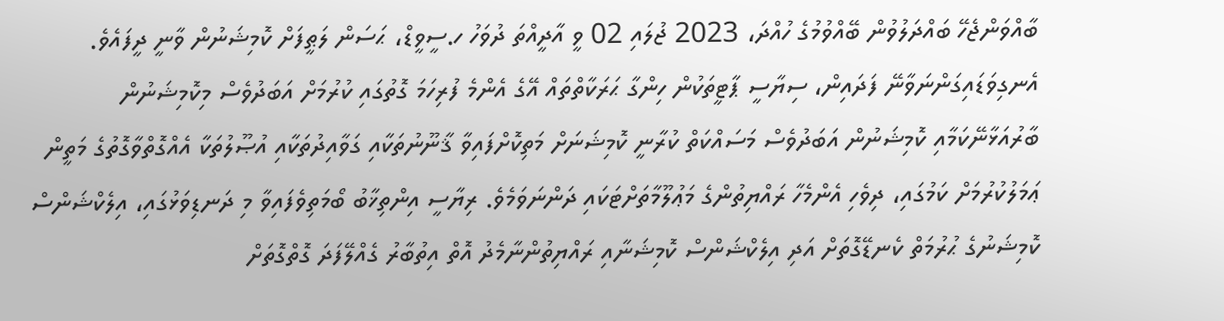ބާއްވަންޖެހޭ ބައްދަލުވުން ބޭއްވުމުގެ ހުއްދަ، 2023 ޖުލައި 02 ވީ އާދީއްތަ ދުވަހު ހ.ސީވީޑް، ޙަސަން ލަޠީފަށް ކޮމިޝަނުން ވާނީ ދީފައެވެ.
އެނގިވަޑައިގަންނަވާނޭ ފަދައިން، ސިޔާސީ ޕާޓީތަކުން ހިންގާ ޙަރަކާތްތައް އޭގެ އެންމެ ފުރިހަމަ ގޮތުގައި ކުރުމަށް އަބަދުވެސް މިކޮމިޝަނުން ބާރުއަޅާނޭކަމާއި ކޮމިޝަނުން އަބަދުވެސް މަސައްކަތް ކުރާނީ ކޮމިޝަނަށް މަތިކޮށްފައިވާ ޤާނޫނުތަކާއި ގަވާއިދުތަކާއި އުޞޫލުތަކާ އެއްގޮތްވާގޮތުގެ މަތީން ޢަމަލުކުރުމަށް ކަމުގައި، ދިވެހި އެންމެހާ ރައްޔިތުންގެ މަޢުލޫމާތަށްޓަކައި ދަންނަވަމެވެ. ރިޔާސީ އިންތިޚާބު ބޯމަތިވެފައިވާ މި ދަނޑިވަޅުގައި، އިލެކްޝަންސް ކޮމިޝަނުގެ ޙުރުމަތް ކެނޑޭގޮތަށް އަދި އިލެކްޝަންސް ކޮމިޝަނާއި ރައްޔިތުންނާމެދު އޮތް އިތުބާރު ގެއްލޭފަދަ ގޮތްގޮތަށް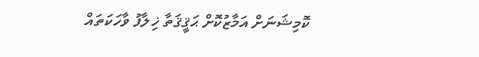ކޮމިޝަނަށް އަމާޒުކޮށް ޙަޤީޤަތާ ޚިލާފު ވާހަކަތައް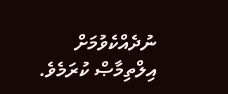ނުދެއްކެވުމަށް އިލްތިމާޞް ކުރަމެވެ.